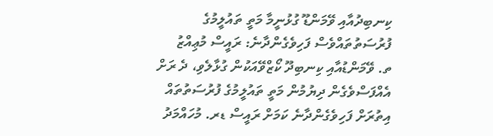ކިނބިދުއާއި ވޭމަންޑޫ ގުޅުނީމާ މަތީ ތައުލީމުގެ ފުރުސަތުތައްވެސް ފަހިވެގެންދާނެ: ރައީސް މުޢިއްޒު
ތ. ވޭމަންޑުއާއި ކިނބިދޫ ކޯޒްވޭއަކުން ގުޅާލެވި، ދެ ރަށް އެއްފަސްވެގެން ދިޔުމުން މަތީ ތައުލީމުގެ ފުރުސަތުތައް އިތުރަށް ފަހިވެގެންދާނެ ކަމަށް ރައީސް ޑރ. މުހައްމަދު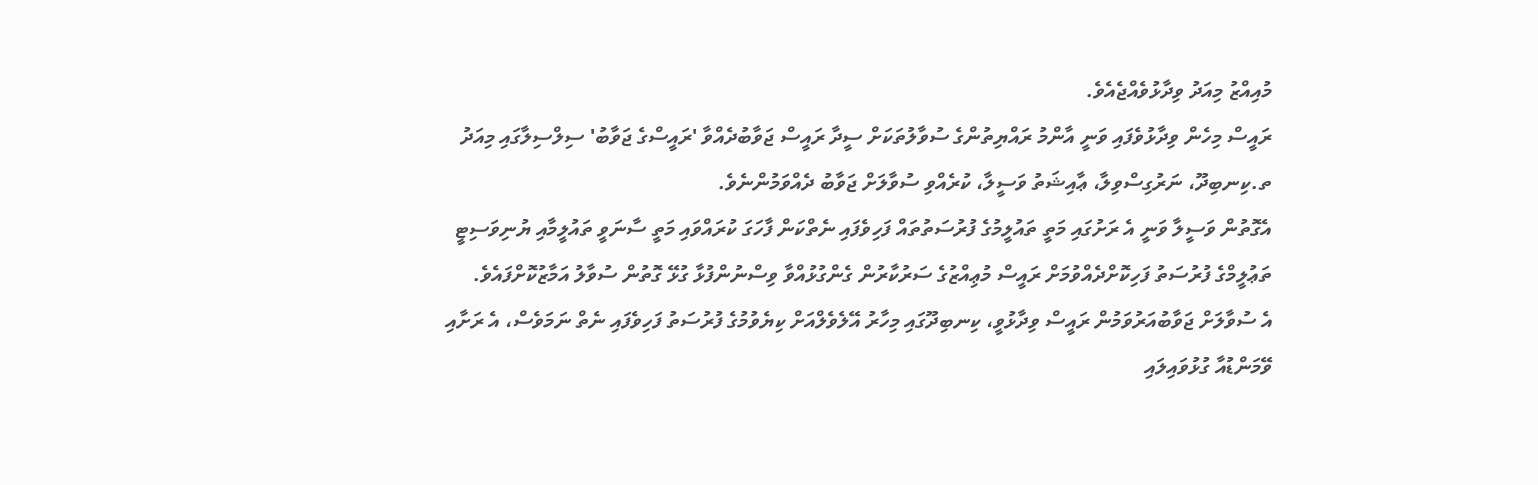މުއިއްޒު މިއަދު ވިދާޅުވެއްޖެއެވެ.
ރައީސް މިހެން ވިދާޅުވެފައި ވަނީ އާންމު ރައްޔިތުންގެ ސުވާލުތަކަށް ސީދާ ރައީސް ޖަވާބުދެއްވާ 'ރައީސްގެ ޖަވާބު' ސިލްސިލާގައި މިއަދު ތ.ކިނބިދޫ، ނަރުގިސްވިލާ، ޢާއިޝަތު ވަސީލާ، ކުރެއްވި ސުވާލަށް ޖަވާބު ދެއްވަމުންނެވެ.
އެގޮތުން ވަސީލާ ވަނީ އެ ރަށުގައި މަތީ ތައުލީމުގެ ފުރުސަތުތައް ފަހިވެފައި ނެތްކަން ފާހަގަ ކުރައްވައި މަތީ ސާނަވީ ތައުލީމާއި ޔުނިވަސިޓީ ތަޢުލީމްގެ ފުރުސަތު ފަހިކޮށްދެއްވުމަށް ރައީސް މުޢިއްޒުގެ ސަރުކާރުން ގެންގުޅުއްވާ ވިސްނުންފުޅާ ގުޅޭ ގޮތުން ސުވާލު އަމާޒުކޮށްފައެވެ.
އެ ސުވާލަށް ޖަވާބުއަރުވަމުން ރައީސް ވިދާޅުވީ، ކިނބިދޫގައި މިހާރު އޭލެވެލްއަށް ކިޔެވުމުގެ ފުރުސަތު ފަހިވެފައި ނެތް ނަމަވެސް، އެ ރަށާއި ވޭމަންޑުއާ ގުޅުވައިލައި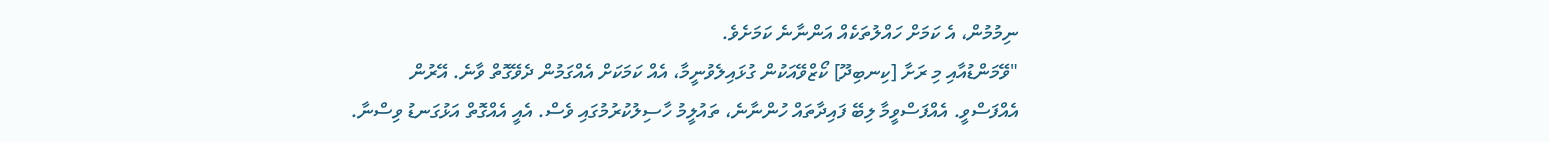ނިމުމުން، އެ ކަމަށް ހައްލުތަކެއް އަންނާނެ ކަމަށެވެ.
"ވޭމަންޑުއާއި މި ރަށާ [ކިނބިދޫ] ކޯޒްވޭއަކުން ގުޅައިލެވުނީމާ، އެއް ކަމަކަށް އެއްގަމުން ދެވޭގޮތް ވާނެ. އޭރުން އެއްފަސްވީ. އެއްފަސްވީމާ ލިބޭ ފައިދާތައް ހުންނާނެ، ތައުލީމު ހާސިލުކުރުމުގައި ވެސް. އެއީ އެއްގޮތް އަޅުގަނޑު ވިސްނާ.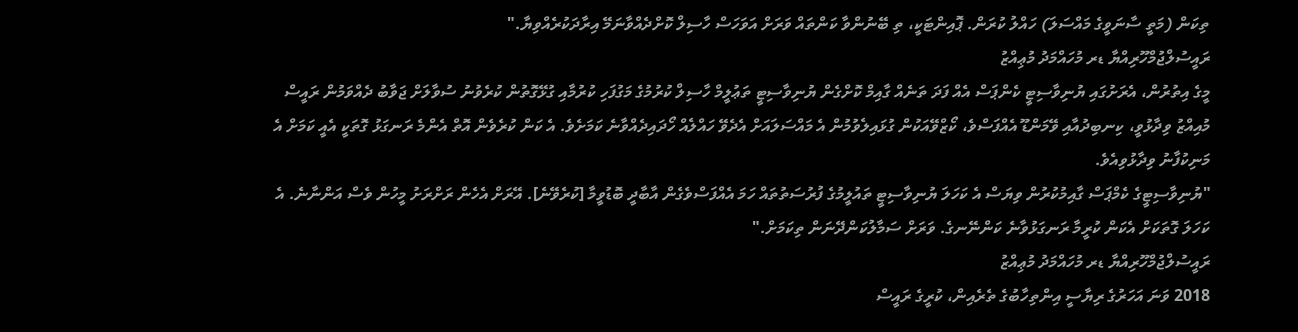ތިކަން (މަތީ ސާނަވީގެ މައްސަލަ) ހައްލު ކުރަން. ޕޮއިންޓަކީ، ތި ބޭނުންވާ ކަންތައް ވަރަށް އަވަހަސް ހާސިލް ކޮށްދެއްވާނަމޭ އިރާދަކުރެއްވިޔާ."
ރައީސުލްޖުމްހޫރިއްޔާ ޑރ މުހައްމަދު މުޢިއްޒު
މީގެ އިތުރުން، އެރަށުގައި ޔުނިވާސިޓީ ކެންޕަސް އެއް ފަދަ ތަނެއް ގާއިމް ކޮށްގެން ޔުނިވާސިޓީ ތަޢުލީމް ހާސިލް ކުރުމުގެ މަގުފަހި ކުރުމާއި ގުޅޭގޮތުން ކުރެވުނު ސުވާލަށް ޖަވާބު ދެއްވަމުން ރައީސް މުއިއްޒު ވިދާޅުވީ، ކިނބިދުއާއި ވޭމަންޑޫ އެއްފަސްވެ، ކޯޒްވޭއަކުން ގުޅައިލެވުމުން އެ މައްސަލައަށް އެދެވޭ ހައްލެއް ހޯދައިދެއްވާނެ ކަމަށެވެ. އެ ކަން ކުރެވެން އޮތް އެންމެ ރަނގަޅު ގޮތަކީ އެއީ ކަމަށް އެ މަނިކުފާނު ވިދާޅުވިއެވެ.
"ޔުނިވާސިޓީގެ ކެމްޕަސް ގާއިމުކުރުން ވިޔަސް އެ ކަހަލަ ޔުނިވާސިޓީ ތައުލީމުގެ ފުރުސަތުތައް ހަމަ އެއްފަސްވެގެން އާބާދީ ބޮޑުވީމާ [ކުރެވޭނެ]. އޭރަށް އެހެން ރަށްރަށު މީހުން ވެސް އަންނާނެ. އެ ކަހަލަ ގޮތަކަށް އެކަން ކުރީމާ ރަނގަޅުވާނެ ކަންނޭނގެ. ވަރަށް ސަމާލުކަންދޭނަން ތިކަމަށް."
ރައީސުލްޖުމްހޫރިއްޔާ ޑރ މުހައްމަދު މުޢިއްޒު
2018 ވަނަ އަހަރުގެ ރިޔާސީ އިންތިހާބުގެ ތެރެއިން، ކުރީގެ ރައީސް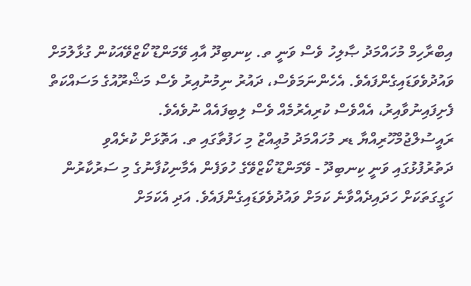އިބްރާހިމް މުހައްމަދު ޞާލިހު ވެސް ވަނީ ތ. ކިނބިދޫ އާއި ވޭމަންޑޫ ކޯޒްވޭއަކުން ގުޅާލުމަށް ވައުދުވެވަޑައިގެންފައެވެ. އެހެންނަމަވެސް، ދައުރު ނިމުނުއިރު ވެސް މަޝްރޫއުގެ މަސައްކަތް ފެށިފައިނުވާއިރު، އެއްވެސް ކުރިއެރުމެއް ވެސް ލިބިފައެއް ނުވެއެވެ.
ރައީސުލްޖުމްހޫރިއްޔާ ޑރ މުހައްމަދު މުޢިއްޒު މި ހަފުތާގައި ތ. އަތޮޅަށް ކުރެއްވި ދަތުރުފުޅުގައި ވަނީ ކިނބިދޫ - ވޭމަންޑޫ ކޯޒްވޭގެ ހުވަފެން އެމާނިކުފާނުގެ މި ސަރުކާރުން ހަގީގަތަކަށް ހަދައިދެއްވާނެ ކަމަށް ވައުދުވެވަޑައިގެންފައެވެ. އަދި އެކަމަށް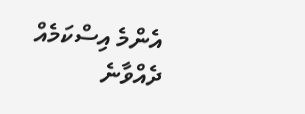އެންމެ އިސްކަމެއް ދެއްވާނެ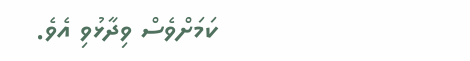ކަމަށްވެސް ވިދާޅުވި އެވެ.